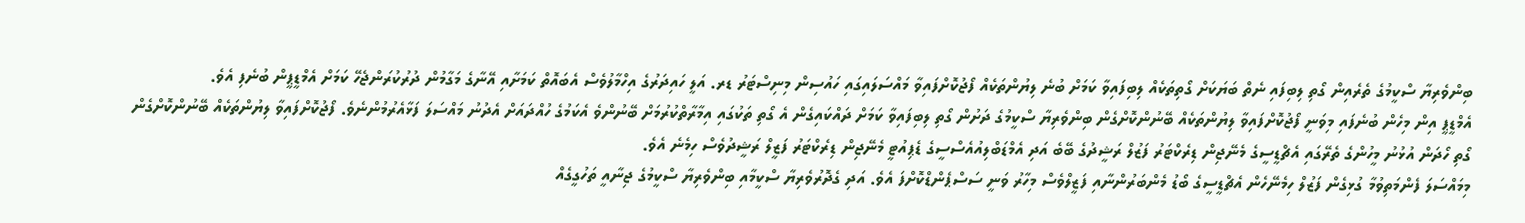ބިންވެރިޔާ ސްކީމުގެ ތެރެއިން ގޯތި ލިބިފައި ނެތް ބަޔަކަށް ގޯތިތަކެއް ލިބިފައިވާ ކަމަށް ބުނެ ލިޔުންތަކެއް ފޯޖުކޮށްފައިވާ މައްސަލައިގައި ހައުސިން މިނިސްޓަރު ޑރ. އަލީ ހައިދަރުގެ އިހްމާލުވެސް އެބައޮތް ކަމަށާއި އޭނާގެ މަގާމުން ދުރުކުރަންޖެހޭ ކަމަށް އެމްޑީޕީން ބުނެފި އެވެ.
އެމްޑީޕީ އިން މިހެން ބުނެފައި މިވަނީ ފޯޖުކޮށްފައިވާ ލިޔުންތަކެއް ބޭނުންކޮށްގެން ބިންވެރިޔާ ސްކީމުގެ ދަށުން ގޯތި ލިބިފައިވާ ކަމަށް ދައްކައިގެން އެ ގޯތި ތަކުގައި އިމާރާތްކުރުމަށް ބޭނުންވެ އެކަމުގެ ހުއްދައަށް އެދުނު މައްސަލަ ފަޅާއެރުމުންނެވެ. ފޯޖުކޮށްފައިވާ ލިޔުންތަކެއް ބޭނުންކޮށްގެން ގޯތި ހޯދަން އުޅުނު މީހުންގެ ތެރޭގައި އެޗްޑީސީގެ މެނޭޖިން ޑިރެކްޓަރު ފަޒުލް ރަޝީދުގެ ބޭބެ އަދި އެމްޑަބްލިއުއެސްސީގެ ޑެޕިއުޓީ މެނޭޖިން ޑިރެކްޓަރު ފަޒީލް ރަޝީދުވެސް ހިމެނެ އެވެ.
މިމައްސަލަ ފެންމަތިވުމާ ގުޅިގެން ފަޒުލް ހިމެނޭހެން އެޗްޑީސީގެ ބޯޑު މެންބަރުންނާއި ފަޒީލްވެސް މިހާރު ވަނީ ސަސްޕެންޑްކޮށްފަ އެވެ. އަދި ގެދޮރުވެރިޔާ ސްކީމާއި ބިންވެރިޔާ ސްކީމުގެ ޖިނާއީ ތަހުގީގެއް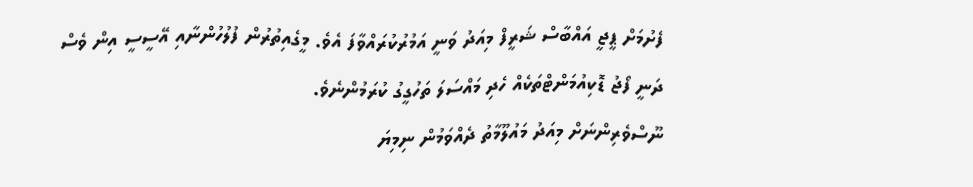ފެށުމަށް ޕީޖީ އައްބާސް ޝަރީފް މިއަދު ވަނީ އަމުރުކުރައްވާފަ އެވެ. މީގެއިތުރުން ފުލުހުންނާއި އޭސީސީ އިން ވެސް ދަނީ ފޯޖު ޑޮކިއުމަންޓްތަކެއް ހެދި މައްސަލަ ތަހުގީގު ކުރަމުންނެވެ.
ނޫސްވެރިންނަށް މިއަދު މައުލޫމާތު ދެއްވަމުން ނިމިޔަ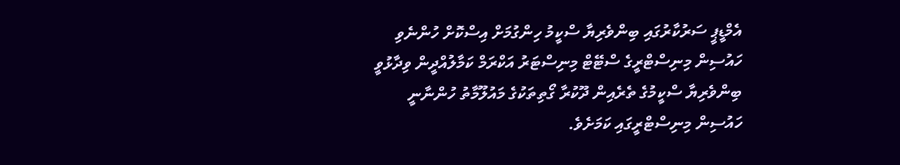އެމްޑީޕީ ސަރުކާރުގައި ބިންވެރިޔާ ސްކީމު ހިންގުމަށް އިސްކޮށް ހުންނެވި ހައުސިން މިނިސްޓްރީގެ ސްޓޭޓް މިނިސްޓަރު އަކްރަމް ކަމާލުއްދީން ވިދާޅުވީ ބިންވެރިޔާ ސްކީމުގެ ތެރެއިން ދޫކުރާ ގޯތިތަކުގެ މައުލޫމާތު ހުންނާނީ ހައުސިން މިނިސްޓްރީގައި ކަމަށެވެ.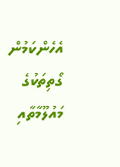އެހެންކަމުން ގޯތިތަކުގެ މައުލޫމާތާއި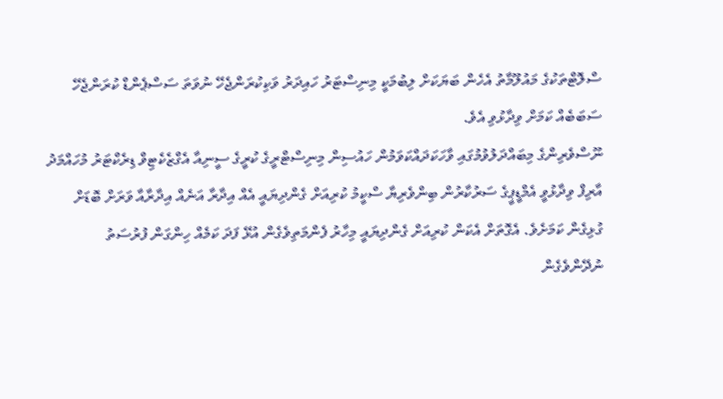ސްލޮޓްތަކުގެ މައުލޫމާތު އެހެން ބަޔަކަށް ލިބުމަކީ މިނިސްޓަރު ހައިދަރު ވަކިކުރަންޖެހޭ ނުވަތަ ސަސްޕެންޑް ކުރަންޖެހޭ ސަބަބެއް ކަމަށް ވިދާޅުވި އެވެ.
ނޫސްވެރިންގެ މިބައްދަލުވުމުގައި ވާހަކަދައްކަވަމުން ހައުސިން މިނިސްޓްރީގެ ކުރީގެ ސީނިއާ އެގްޒެކެޓިވް ޑިރެކްޓަރު މުހައްމަދު އާރިފް ވިދާޅުވީ އެމްޑީޕީގެ ސަރުކާރުން ބިންވެރިޔާ ސްކީމު ކުރިއަށް ގެންދިޔައީ އެއް އިދާރާ އަނެއް އިދާރާއާ ވަރަށް ބޮޑަށް ގުޅިގެން ކަމަށެވެ. އެގޮތަށް އެކަން ކުރިއަށް ގެންދިޔައީ މިހާރު ފެންމަތިވެގެން އުޅޭ ފަދަ ކަމެއް ހިންގަން ފުރުސަތު ނުދޭންވެގެން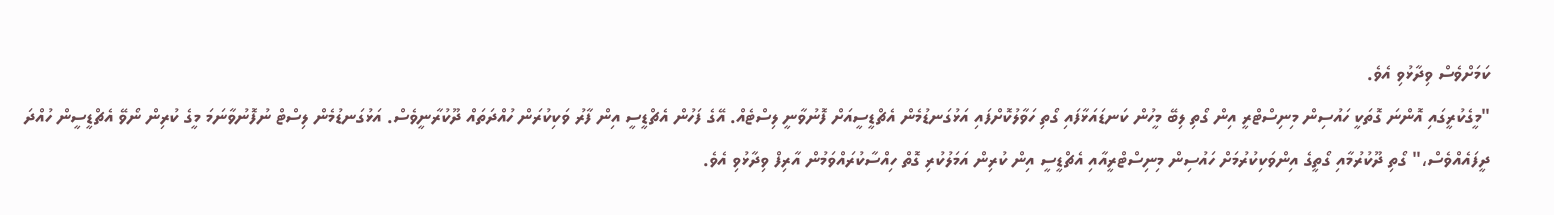ކަމަށްވެސް ވިދާޅުވި އެވެ.
"މީގެކުރީގައި އޮންނަ ގޮތަކީ ހައުސިން މިނިސްޓްރީ އިން ގޯތި ލިބޭ މީހުން ކަނޑައަޅާފައި ގޯތި ހަވާލުކޮށްފައި އަޅުގަނޑުމެން އެޗްޑީސީއަށް ފޮނުވާނީ ލިސްޓެއް. އޭގެ ފަހުން އެޗްޑީސީ އިން ފާރު ވަކިކުރަން ހުއްދަތައް ދޫކުރާނީވެސް. އަޅުގަނޑުމެން ލިސްޓް ނުފޮނުވާނަމަ މީގެ ކުރިން ނޯވޭ އެޗްޑީސީން ހުއްދަ ދީފައެއްވެސް،" ގޯތި ދޫކުރުމާއި ގޯތީގެ އިންވަކިކުރުމަށް ހައުސިން މިނިސްޓްރީއާއި އެޗްޑީސީ އިން ކުރިން އަމަލުކުރި ގޮތް ހިއްސާކުރައްވަމުން އާރިފް ވިދާޅުވި އެވެ.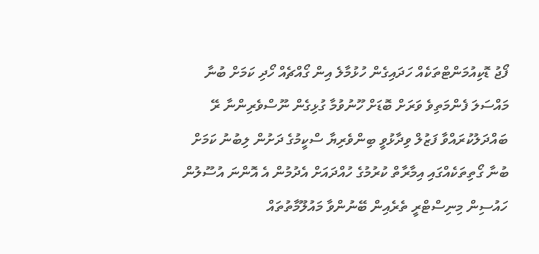ފޯޖު ޑޮކިއުމަންޓްތަކެއް ހަދައިގެން ހުޅުމާލެ އިން ގޯއްޗެއް ހޯދި ކަމަށް ބުނާ މައްސަލަ ފެންމަތިވެ ވަރަށް ބޮޑަށް ހޫނުވުމާ ގުޅިގެން ނޫސްވެރިންނާ ރޭ ބައްދަލުކުރައްވާ ފަޒުލް ވިދާޅުވީ ބިންވެރިޔާ ސްކީމުގެ ދަށުން ލިބުނު ކަމަށް ބުނާ ގޯތިތަކެއްގައި އިމާރާތް ކުރުމުގެ ހުއްދައަށް އެދުމުން އެ އޮންނަ އުސޫލުން ހައުސިން މިނިސްޓްރީ ތެރެއިން ބޭނުންވާ މައުލޫމާތުތައް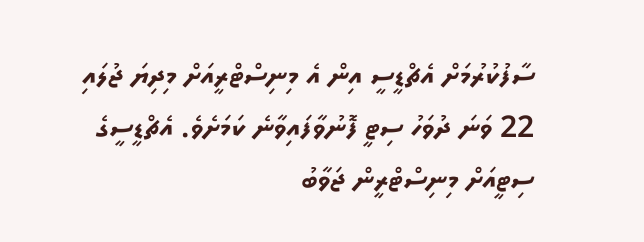ސާފުކުރުމަށް އެޗްޑީސީ އިން އެ މިނިސްޓްރީއަށް މިދިޔަ ޖުލައި 22 ވަނަ ދުވަހު ސިޓީ ފޮނުވާފައިވާނެ ކަމަށެވެ. އެޗްޑީސީގެ ސިޓީއަށް މިނިސްޓްރީން ޖަވާބު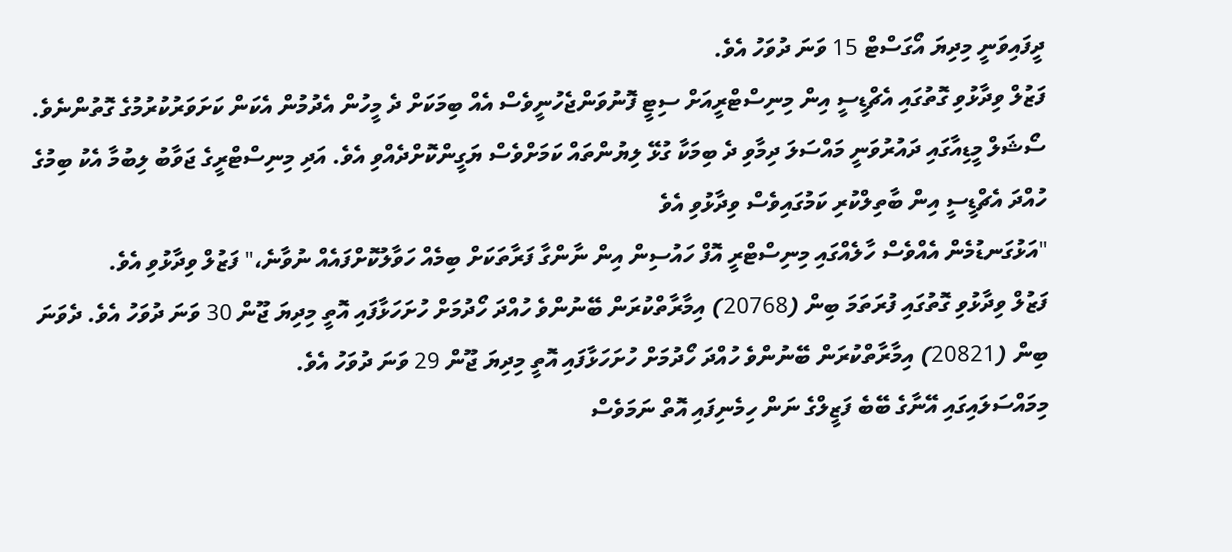ދީފައިވަނީ މިދިޔަ އޯގަސްޓް 15 ވަނަ ދުވަހު އެވެ.
ފަޒުލް ވިދާޅުވި ގޮތުގައި އެޗްޑީސީ އިން މިނިސްޓްރީއަށް ސިޓީ ފޮނުވަންޖެހުނީވެސް އެއް ބިމަކަށް ދެ މީހުން އެދުމުން އެކަން ކަށަވަރުކުރުމުގެ ގޮތުންނެވެ. ސޯޝަލް މީޑިއާގައި ދައުރުވަނީ މައްސަލަ ދިމާވި ދެ ބިމަކާ ގުޅޭ ލިޔުންތައް ކަމަށްވެސް ޔަގީންކޮށްދެއްވި އެވެ. އަދި މިނިސްޓްރީގެ ޖަވާބު ލިބުމާ އެކު ބިމުގެ ހުއްދަ އެޗްޑީސީ އިން ބާތިލްކުރި ކަމުގައިވެސް ވިދާޅުވި އެވެ
"އަޅުގަނޑުމެން އެއްވެސް ހާލެއްގައި މިނިސްޓްރީ އޮފް ހައުސިން އިން ނާންގާ ފަރާތަކަށް ބިމެއް ހަވާލުކޮށްފައެއް ނުވާނެ،" ފަޒުލް ވިދާޅުވި އެވެ.
ފަޒުލް ވިދާޅުވި ގޮތުގައި ފުރަތަމަ ބިން (20768) އިމާރާތްކުރަން ބޭނުންވެ ހުއްދަ ހޯދުމަށް ހުށަހަޅާފައި އޮތީ މިދިޔަ ޖޫން 30 ވަނަ ދުވަހު އެވެ. ދެވަނަ ބިން (20821) އިމާރާތްކުރަން ބޭނުންވެ ހުއްދަ ހޯދުމަށް ހުށަހަޅާފައި އޮތީ މިދިޔަ ޖޫން 29 ވަނަ ދުވަހު އެވެ.
މިމައްސަލައިގައި އޭނާގެ ބޭބެ ފަޒީލްގެ ނަން ހިމެނިފައި އޮތް ނަމަވެސް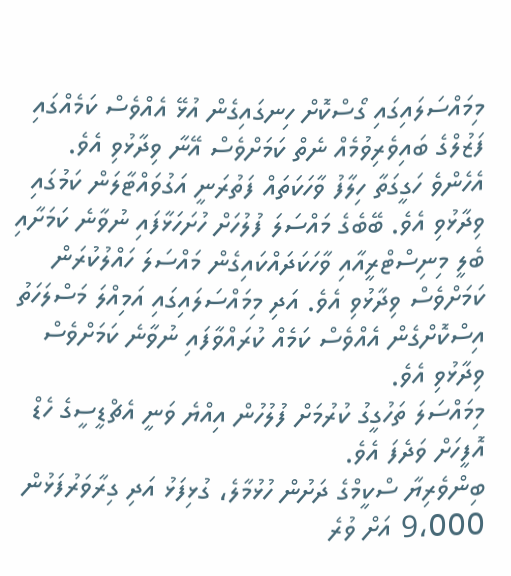މިމައްސަލައިގައި ގޯސްކޮށް ހިނގައިގެން އުޅޭ އެއްވެސް ކަމެއްގައި ފަޒުލްގެ ބައިވެރިވުމެއް ނެތް ކަމަށްވެސް އޭނާ ވިދާޅުވި އެވެ. އެހެންވެ ހަގީގަތާ ހިލާފު ވާހަކަތައް ފަތުރަނީ އަގުވައްޓާލަން ކަމުގައި ވިދާޅުވި އެވެ. ބޭބެގެ މައްސަލަ ފުލުހަށް ހުށަހަޅާފައި ނުވާނެ ކަމަށާއި ބެލީ މިނިސްޓްރީއާއި ވާހަކަދައްކައިގެން މައްސަލަ ހައްލުކުރަން ކަމަށްވެސް ވިދާޅުވި އެވެ. އަދި މިމައްސަލައިގައި އަމިއްލަ މަސްލަހަތު އިސްކޮށްގެން އެއްވެސް ކަމެއް ކުރައްވާފައި ނުވާނެ ކަމަށްވެސް ވިދާޅުވި އެވެ.
މިމައްސަލަ ތަހުގީގު ކުރުމަށް ފުލުހުން އިއްޔެ ވަނީ އެޗްޑީސީގެ ހެޑް އޮފީހަށް ވަދެފަ އެވެ.
ބިންވެރިޔާ ސްކީމްގެ ދަށުން ހުޅުމާލެ، ގުޅިފަޅު އަދި ގިރާވަރުފަޅުން 9،000 އަށް ވުރެ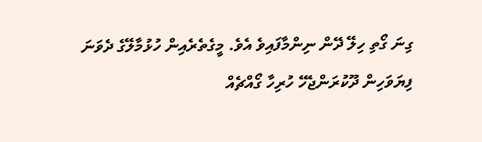ގިނަ ގޯތި ހިލޭ ދޭން ނިންމާފައިވެ އެވެ. މީގެތެރެއިން ހުޅުމާލޭގެ ދެވަނަ ފިޔަވަހިން ދޫކުރަންޖެހޭ ހުރިހާ ގޯއްޗެއް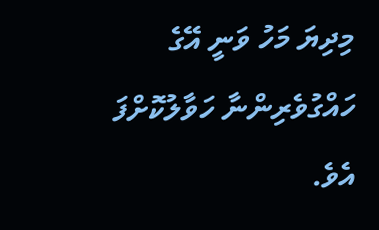މިދިޔަ މަހު ވަނީ އޭގެ ހައްގުވެރިންނާ ހަވާލުކޮށްފަ އެވެ.